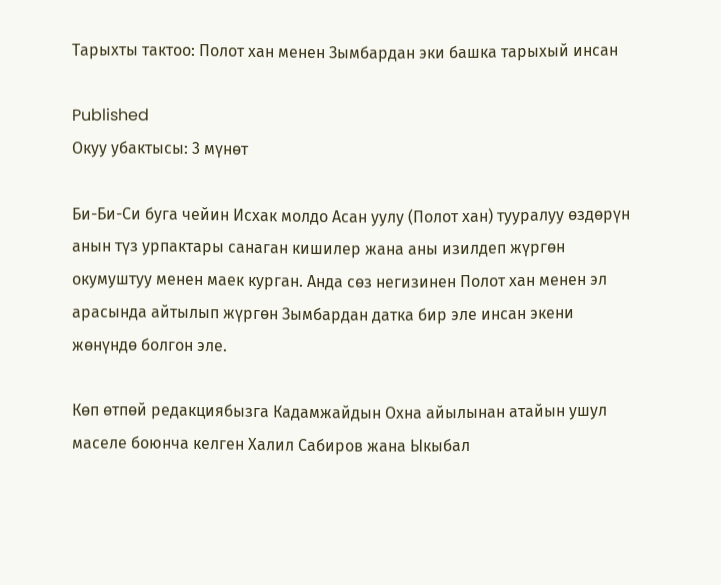Тарыхты тактоо: Полот хан менен Зымбардан эки башка тарыхый инсан

Published
Окуу убактысы: 3 мүнөт

Би-Би-Си буга чейин Исхак молдо Асан уулу (Полот хан) тууралуу өздөрүн анын түз урпактары санаган кишилер жана аны изилдеп жүргөн окумуштуу менен маек курган. Анда сөз негизинен Полот хан менен эл арасында айтылып жүргөн Зымбардан датка бир эле инсан экени жөнүндө болгон эле.

Көп өтпөй редакциябызга Кадамжайдын Охна айылынан атайын ушул маселе боюнча келген Халил Сабиров жана Ыкыбал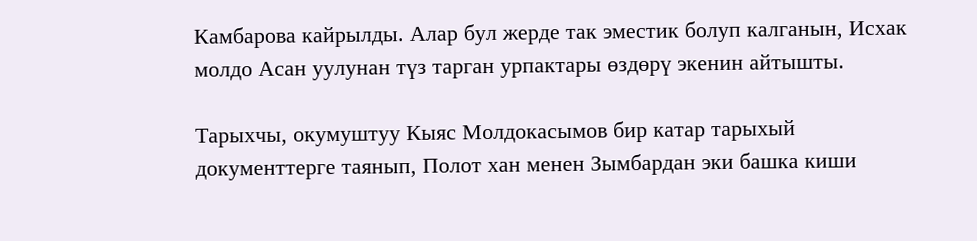Камбарова кайрылды. Алар бул жерде так эместик болуп калганын, Исхак молдо Асан уулунан түз тарган урпактары өздөрү экенин айтышты.

Тарыхчы, окумуштуу Кыяс Молдокасымов бир катар тарыхый документтерге таянып, Полот хан менен Зымбардан эки башка киши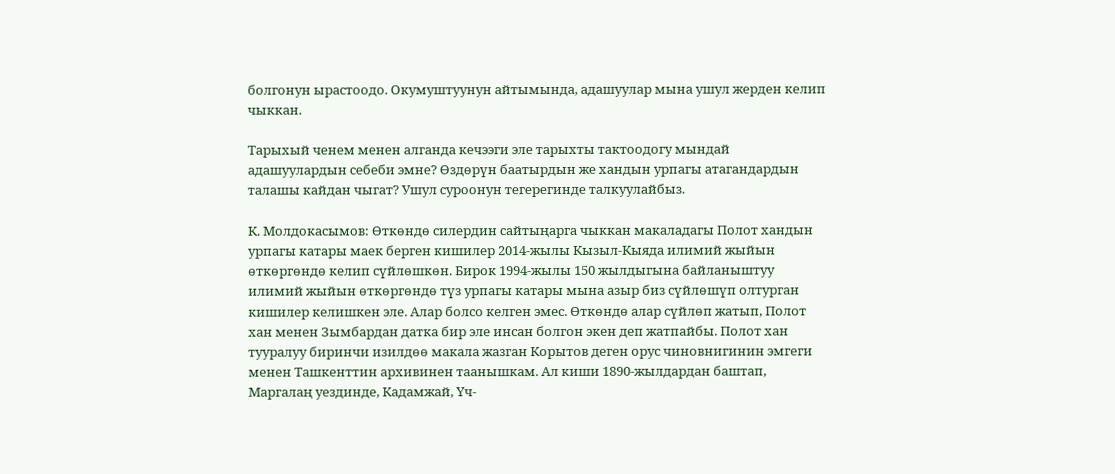болгонун ырастоодо. Окумуштуунун айтымында, адашуулар мына ушул жерден келип чыккан.

Тарыхый ченем менен алганда кечээги эле тарыхты тактоодогу мындай адашуулардын себеби эмне? Өздөрүн баатырдын же хандын урпагы атагандардын талашы кайдан чыгат? Ушул суроонун тегерегинде талкуулайбыз.

К. Молдокасымов: Өткөндө силердин сайтыңарга чыккан макаладагы Полот хандын урпагы катары маек берген кишилер 2014-жылы Кызыл-Кыяда илимий жыйын өткөргөндө келип сүйлөшкөн. Бирок 1994-жылы 150 жылдыгына байланыштуу илимий жыйын өткөргөндө түз урпагы катары мына азыр биз сүйлөшүп олтурган кишилер келишкен эле. Алар болсо келген эмес. Өткөндө алар сүйлөп жатып, Полот хан менен Зымбардан датка бир эле инсан болгон экен деп жатпайбы. Полот хан тууралуу биринчи изилдөө макала жазган Корытов деген орус чиновнигинин эмгеги менен Ташкенттин архивинен таанышкам. Ал киши 1890-жылдардан баштап, Маргалаң уездинде, Кадамжай, Үч-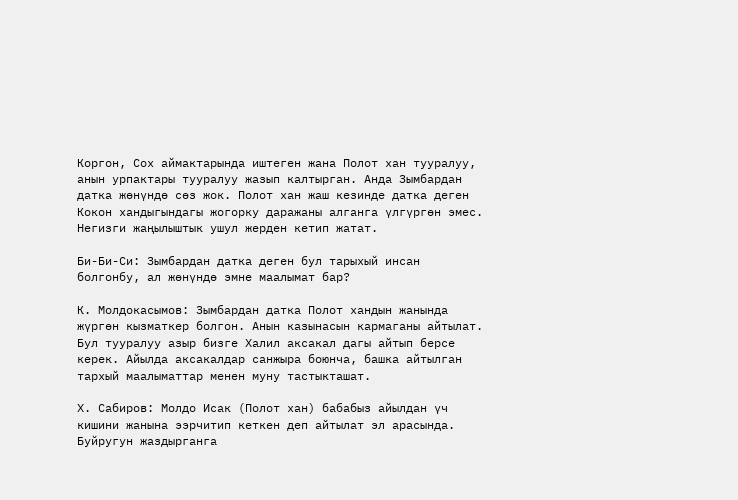Коргон, Сох аймактарында иштеген жана Полот хан тууралуу, анын урпактары тууралуу жазып калтырган. Анда Зымбардан датка жөнүндө сөз жок. Полот хан жаш кезинде датка деген Кокон хандыгындагы жогорку даражаны алганга үлгүргөн эмес. Негизги жаңылыштык ушул жерден кетип жатат.

Би-Би-Си: Зымбардан датка деген бул тарыхый инсан болгонбу, ал жөнүндө эмне маалымат бар?

К. Молдокасымов: Зымбардан датка Полот хандын жанында жүргөн кызматкер болгон. Анын казынасын кармаганы айтылат. Бул тууралуу азыр бизге Халил аксакал дагы айтып берсе керек. Айылда аксакалдар санжыра боюнча, башка айтылган тархый маалыматтар менен муну тастыкташат.

Х. Сабиров: Молдо Исак (Полот хан) бабабыз айылдан үч кишини жанына ээрчитип кеткен деп айтылат эл арасында. Буйругун жаздырганга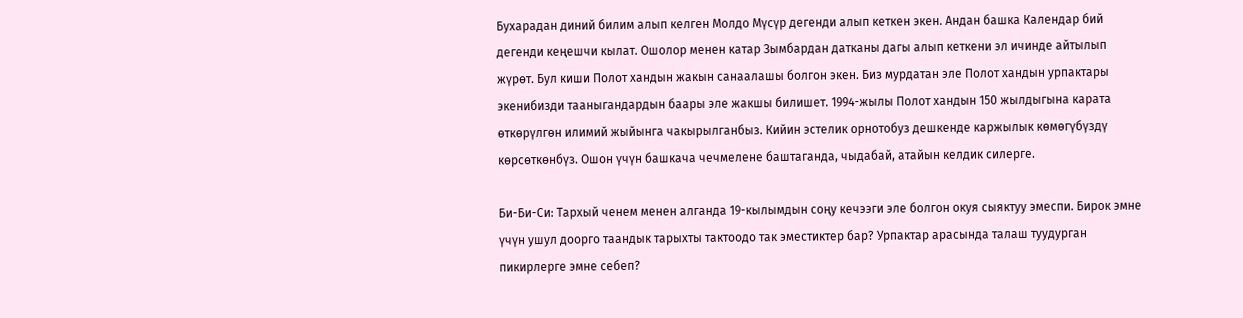Бухарадан диний билим алып келген Молдо Мүсүр дегенди алып кеткен экен. Андан башка Календар бий дегенди кеңешчи кылат. Ошолор менен катар Зымбардан датканы дагы алып кеткени эл ичинде айтылып жүрөт. Бул киши Полот хандын жакын санаалашы болгон экен. Биз мурдатан эле Полот хандын урпактары экенибизди тааныгандардын баары эле жакшы билишет. 1994-жылы Полот хандын 150 жылдыгына карата өткөрүлгөн илимий жыйынга чакырылганбыз. Кийин эстелик орнотобуз дешкенде каржылык көмөгүбүздү көрсөткөнбүз. Ошон үчүн башкача чечмелене баштаганда, чыдабай, атайын келдик силерге.

Би-Би-Си: Тархый ченем менен алганда 19-кылымдын соңу кечээги эле болгон окуя сыяктуу эмеспи. Бирок эмне үчүн ушул доорго таандык тарыхты тактоодо так эместиктер бар? Урпактар арасында талаш туудурган пикирлерге эмне себеп?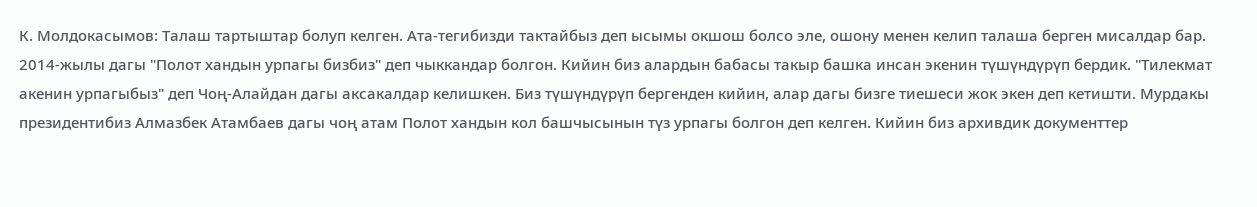К. Молдокасымов: Талаш тартыштар болуп келген. Ата-тегибизди тактайбыз деп ысымы окшош болсо эле, ошону менен келип талаша берген мисалдар бар. 2014-жылы дагы "Полот хандын урпагы бизбиз" деп чыккандар болгон. Кийин биз алардын бабасы такыр башка инсан экенин түшүндүрүп бердик. "Тилекмат акенин урпагыбыз" деп Чоң-Алайдан дагы аксакалдар келишкен. Биз түшүндүрүп бергенден кийин, алар дагы бизге тиешеси жок экен деп кетишти. Мурдакы президентибиз Алмазбек Атамбаев дагы чоң атам Полот хандын кол башчысынын түз урпагы болгон деп келген. Кийин биз архивдик документтер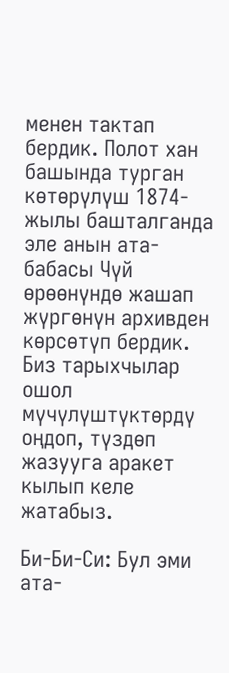менен тактап бердик. Полот хан башында турган көтөрүлүш 1874-жылы башталганда эле анын ата-бабасы Чүй өрөөнүндө жашап жүргөнүн архивден көрсөтүп бердик. Биз тарыхчылар ошол мүчүлүштүктөрдү оңдоп, түздөп жазууга аракет кылып келе жатабыз.

Би-Би-Си: Бул эми ата-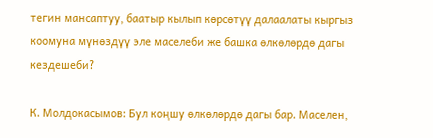тегин мансаптуу, баатыр кылып көрсөтүү далаалаты кыргыз коомуна мүнөздүү эле маселеби же башка өлкөлөрдө дагы кездешеби?

К. Молдокасымов: Бул коңшу өлкөлөрдө дагы бар. Маселен,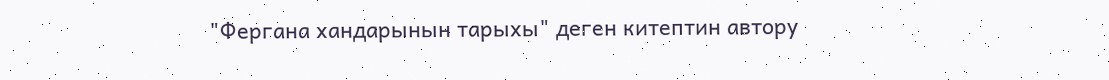"Фергана хандарынын тарыхы" деген китептин автору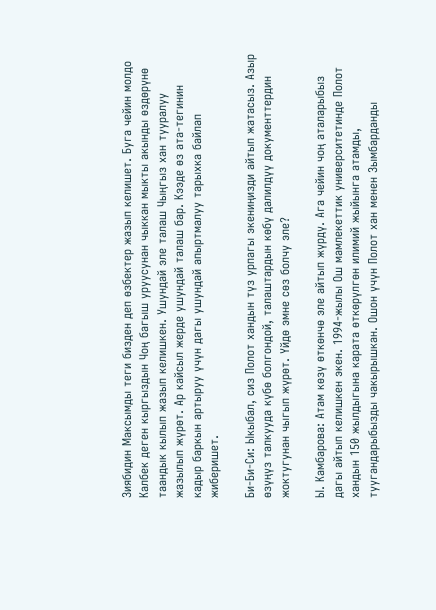Зиябидин Максымды теги бизден деп өзбектер жазып келишет. Буга чейин молдо Калбек деген кыргыздын Чоң багыш уруусунан чыккан мыкты акынды өздөрүнө таандык кылып жазып келишкен. Ушундай эле талаш Чыңгыз хан тууралуу жазылып жүрөт. Ар кайсыл жерде ушундай талаш бар. Кээде өз ата-тегинин кадыр баркын артыруу үчүн дагы ушундай апыртмалуу тарыхка байлап жиберишет.

Би-Би-Си: Ыкыбал, сиз Полот хандын түз урпагы экениңизди айтып жатасыз. Азыр өзүңүз талкууда күбө болгондой, талаштардын көбү далилдүү документтердин жоктугунан чыгып жүрөт. Үйдө эмне сөз болчу эле?

Ы. Камбарова: Атам көзү өткөнчө эле айтып жүрдү. Ага чейин чоң аталарыбыз дагы айтып келишкен экен. 1994-жылы Ош мамлекеттик университетинде Полот хандын 150 жылдыгына карата өткөрүлгөн илимий жыйынга атамды, туугандарыбызды чакырышкан. Ошон үчүн Полот хан менен Зымбарданды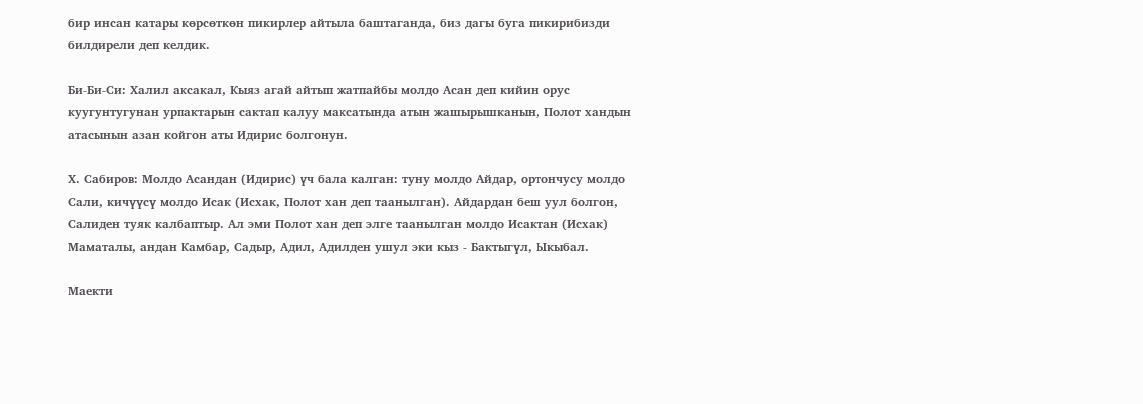бир инсан катары көрсөткөн пикирлер айтыла баштаганда, биз дагы буга пикирибизди билдирели деп келдик.

Би-Би-Си: Халил аксакал, Кыяз агай айтып жатпайбы молдо Асан деп кийин орус куугунтугунан урпактарын сактап калуу максатында атын жашырышканын, Полот хандын атасынын азан койгон аты Идирис болгонун.

Х. Сабиров: Молдо Асандан (Идирис) үч бала калган: туну молдо Айдар, ортончусу молдо Сали, кичүүсү молдо Исак (Исхак, Полот хан деп таанылган). Айдардан беш уул болгон, Салиден туяк калбаптыр. Ал эми Полот хан деп элге таанылган молдо Исактан (Исхак) Маматалы, андан Камбар, Садыр, Адил, Адилден ушул эки кыз - Бактыгүл, Ыкыбал.

Маекти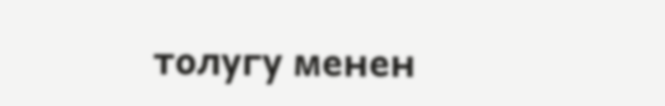толугу менен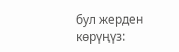бул жерден көрүңүз: